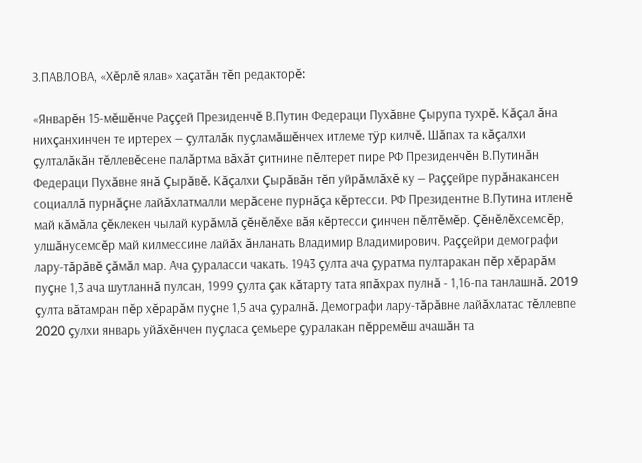З.ПАВЛОВА, «Хĕрлĕ ялав» хаçатăн тĕп редакторĕ:

«Январĕн 15-мĕшĕнче Раççей Президенчĕ В.Путин Федераци Пухăвне Çырупа тухрĕ. Кăçал ăна нихçанхинчен те иртерех — çулталăк пуçламăшĕнчех итлеме тÿр килчĕ. Шăпах та кăçалхи çулталăкăн тĕллевĕсене палăртма вăхăт çитнине пĕлтерет пире РФ Президенчĕн В.Путинăн Федераци Пухăвне янă Çырăвĕ. Кăçалхи Çырăвăн тĕп уйрăмлăхĕ ку — Раççейре пурăнакансен социаллă пурнăçне лайăхлатмалли мерăсене пурнăçа кĕртесси. РФ Президентне В.Путина итленĕ май кăмăла çĕклекен чылай курăмлă çĕнĕлĕхе вăя кĕртесси çинчен пĕлтĕмĕр. Çĕнĕлĕхсемсĕр, улшăнусемсĕр май килмессине лайăх ăнланать Владимир Владимирович. Раççейри демографи лару-тăрăвĕ çăмăл мар. Ача çураласси чакать. 1943 çулта ача çуратма пултаракан пĕр хĕрарăм пуçне 1,3 ача шутланнă пулсан, 1999 çулта çак кăтарту тата япăхрах пулнă - 1,16-па танлашнă. 2019 çулта вăтамран пĕр хĕрарăм пуçне 1,5 ача çуралнă. Демографи лару-тăрăвне лайăхлатас тĕллевпе 2020 çулхи январь уйăхĕнчен пуçласа çемьере çуралакан пĕрремĕш ачашăн та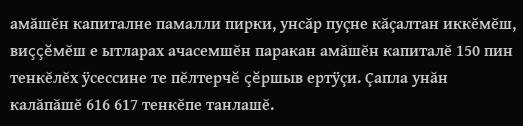амăшĕн капиталне памалли пирки, унсăр пуçне кăçалтан иккĕмĕш, виççĕмĕш е ытларах ачасемшĕн паракан амăшĕн капиталĕ 150 пин тенкĕлĕх ÿсессине те пĕлтерчĕ çĕршыв ертÿçи. Çапла унăн калăпăшĕ 616 617 тенкĕпе танлашĕ.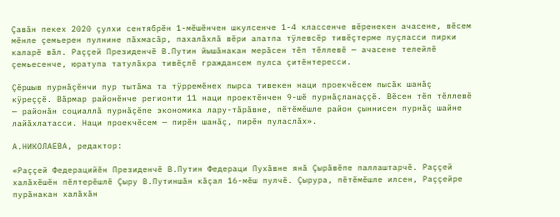Çавăн пекех 2020 çулхи сентябрĕн 1-мĕшĕнчен шкулсенче 1-4 классенче вĕренекен ачасене, вĕсем мĕнле çемьерен пулнине пăхмасăр, пахалăхлă вĕри апатпа тÿлевсĕр тивĕçтерме пуçласси пирки каларĕ вăл. Раççей Президенчĕ В.Путин йышăнакан мерăсен тĕп тĕллевĕ — ачасене телейлĕ çемьесенче, юратупа татулăхра тивĕçлĕ граждансем пулса çитĕнтересси.

Çĕршыв пурнăçĕнчи пур тытăма та тÿрремĕнех пырса тивекен наци проекчĕсем пысăк шанăç кÿреççĕ. Вăрмар районĕнче регионти 11 наци проектĕнчен 9-шĕ пурнăçланаççĕ. Вĕсен тĕп тĕллевĕ — районăн социаллă пурнăçĕпе экономика лару-тăрăвне, пĕтĕмĕшле район çыннисен пурнăç шайне лайăхлатасси. Наци проекчĕсем — пирĕн шанăç, пирĕн пуласлăх».

А.НИКОЛАЕВА, редактор:

«Раççей Федерацийĕн Президенчĕ В.Путин Федераци Пухăвне янă Çырăвĕпе паллаштарчĕ. Раççей халăхĕшĕн пĕлтерĕшлĕ Çыру В.Путиншăн кăçал 16-мĕш пулчĕ. Çырура, пĕтĕмĕшле илсен, Раççейре пурăнакан халăхăн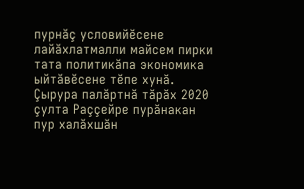пурнăç условийĕсене лайăхлатмалли майсем пирки тата политикăпа экономика ыйтăвĕсене тĕпе хунă. Çырура палăртнă тăрăх 2020 çулта Раççейре пурăнакан пур халăхшăн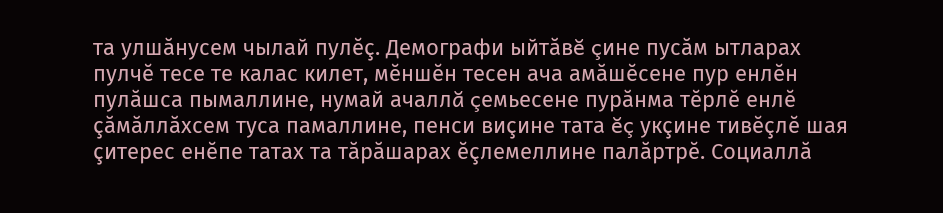та улшăнусем чылай пулĕç. Демографи ыйтăвĕ çине пусăм ытларах пулчĕ тесе те калас килет, мĕншĕн тесен ача амăшĕсене пур енлĕн пулăшса пымаллине, нумай ачаллă çемьесене пурăнма тĕрлĕ енлĕ çăмăллăхсем туса памаллине, пенси виçине тата ĕç укçине тивĕçлĕ шая çитерес енĕпе татах та тăрăшарах ĕçлемеллине палăртрĕ. Социаллă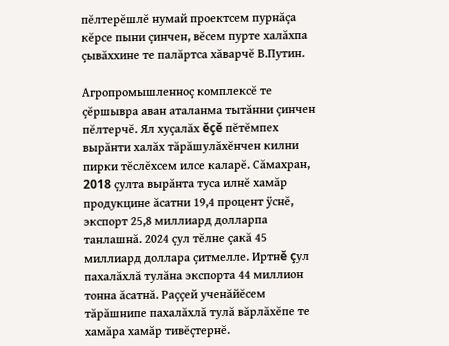пĕлтерĕшлĕ нумай проектсем пурнăçа кĕрсе пыни çинчен, вĕсем пурте халăхпа çывăххине те палăртса хăварчĕ В.Путин.

Агропромышленноç комплексĕ те çĕршывра аван аталанма тытăнни çинчен пĕлтерчĕ. Ял хуçалăх ĕçĕ пĕтĕмпех вырăнти халăх тăрăшулăхĕнчен килни пирки тĕслĕхсем илсе каларĕ. Сăмахран, 2018 çулта вырăнта туса илнĕ хамăр продукцине ăсатни 19,4 процент ÿснĕ, экспорт 25,8 миллиард долларпа танлашнă. 2024 çул тĕлне çакă 45 миллиард доллара çитмелле. Иртнĕ çул пахалăхлă тулăна экспорта 44 миллион тонна ăсатнă. Раççей ученăйĕсем тăрăшнипе пахалăхлă тулă вăрлăхĕпе те хамăра хамăр тивĕçтернĕ.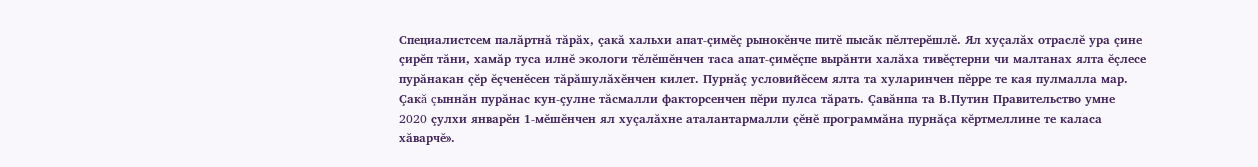Специалистсем палăртнă тăрăх, çакă хальхи апат-çимĕç рынокĕнче питĕ пысăк пĕлтерĕшлĕ. Ял хуçалăх отраслĕ ура çине çирĕп тăни, хамăр туса илнĕ экологи тĕлĕшĕнчен таса апат-çимĕçпе вырăнти халăха тивĕçтерни чи малтанах ялта ĕçлесе пурăнакан çĕр ĕçченĕсен тăрăшулăхĕнчен килет. Пурнăç условийĕсем ялта та хуларинчен пĕрре те кая пулмалла мар. Çакă çыннăн пурăнас кун-çулне тăсмалли факторсенчен пĕри пулса тăрать. Çавăнпа та В.Путин Правительство умне 2020 çулхи январĕн 1-мĕшĕнчен ял хуçалăхне аталантармалли çĕнĕ программăна пурнăçа кĕртмеллине те каласа хăварчĕ».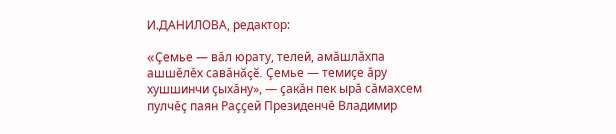И.ДАНИЛОВА, редактор:

«Çемье — вăл юрату, телей, амăшлăхпа ашшĕлĕх савăнăçĕ. Çемье — темиçе ăру хушшинчи çыхăну», — çакăн пек ырă сăмахсем пулчĕç паян Раççей Президенчĕ Владимир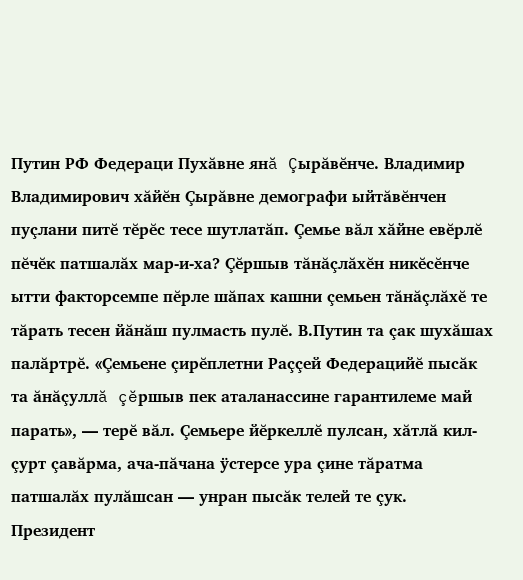Путин РФ Федераци Пухăвне янă Çырăвĕнче. Владимир Владимирович хăйĕн Çырăвне демографи ыйтăвĕнчен пуçлани питĕ тĕрĕс тесе шутлатăп. Çемье вăл хăйне евĕрлĕ пĕчĕк патшалăх мар-и-ха? Çĕршыв тăнăçлăхĕн никĕсĕнче ытти факторсемпе пĕрле шăпах кашни çемьен тăнăçлăхĕ те тăрать тесен йăнăш пулмасть пулĕ. В.Путин та çак шухăшах палăртрĕ. «Çемьене çирĕплетни Раççей Федерацийĕ пысăк та ăнăçуллă çĕршыв пек аталанассине гарантилеме май парать», — терĕ вăл. Çемьере йĕркеллĕ пулсан, хăтлă кил-çурт çавăрма, ача-пăчана ÿстерсе ура çине тăратма патшалăх пулăшсан — унран пысăк телей те çук. Президент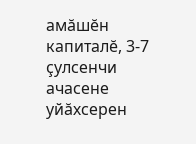амăшĕн капиталĕ, 3-7 çулсенчи ачасене уйăхсерен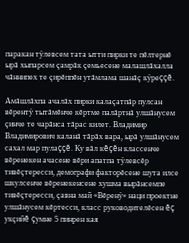паракан тÿлевсем тата ытти пирки те пĕлтернĕ ырă хыпарсем çамрăк çемьесене малашлăхалла чăннипех те çирĕппĕн утăмлама шанăç кÿреççĕ.

Амăшлăхпа ачалăх пирки калаçатпăр пулсан вĕрентÿ тытăмĕнче кĕртме палăртнă улшăнусем çинче те чарăнса тăрас килет. Владимир Владимирович каланă тăрăх вара, ырă улшăнусем сахал мар пулаççĕ. Ку вăл кĕçĕн классенче вĕренекен ачасене вĕри апатпа тÿлевсĕр тивĕçтересси, демографи факторĕсене шута илсе шкулсенче вĕренекенсене хушма вырăнсемпе тивĕçтересси, çавна май «Вĕренÿ» наци проектне улшăнусем кĕртесси, класс руководителĕсен ĕç укçийĕ çумне 5 пинрен кая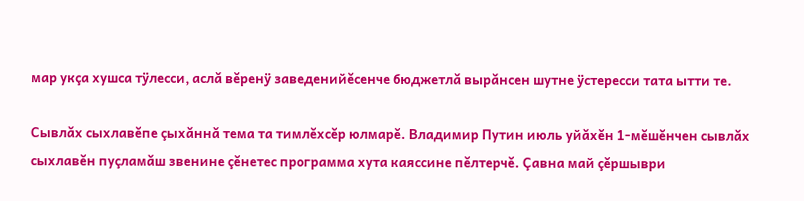мар укçа хушса тÿлесси, аслă вĕренÿ заведенийĕсенче бюджетлă вырăнсен шутне ÿстересси тата ытти те.

Сывлăх сыхлавĕпе çыхăннă тема та тимлĕхсĕр юлмарĕ. Владимир Путин июль уйăхĕн 1-мĕшĕнчен сывлăх сыхлавĕн пуçламăш звенине çĕнетес программа хута каяссине пĕлтерчĕ. Çавна май çĕршыври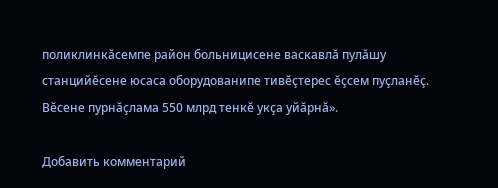поликлинкăсемпе район больницисене васкавлă пулăшу станцийĕсене юсаса оборудованипе тивĕçтерес ĕçсем пуçланĕç. Вĕсене пурнăçлама 550 млрд тенкĕ укçа уйăрнă».

Добавить комментарий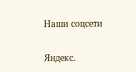Наши соцсети

Яндекс.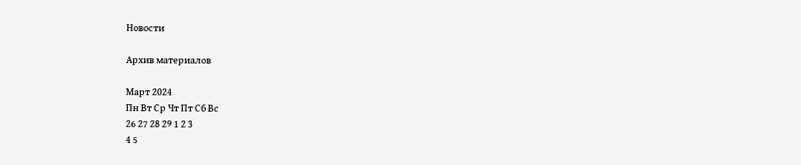Новости

Архив материалов

Март 2024
Пн Вт Ср Чт Пт Сб Вс
26 27 28 29 1 2 3
4 5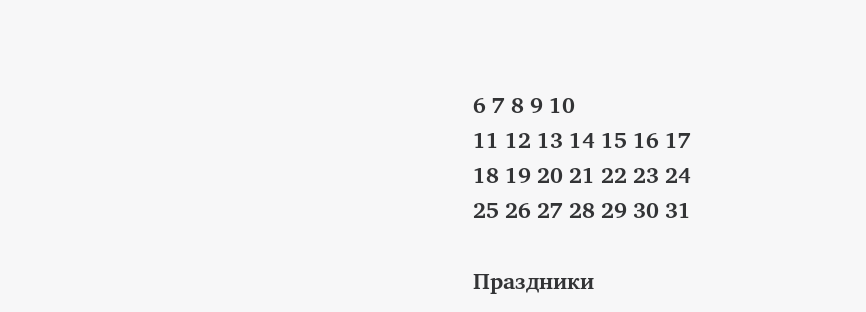6 7 8 9 10
11 12 13 14 15 16 17
18 19 20 21 22 23 24
25 26 27 28 29 30 31

Праздники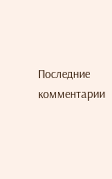Последние комментарии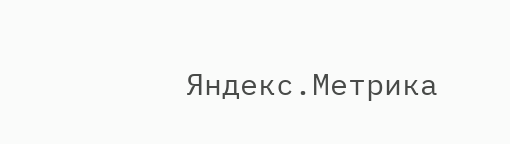Яндекс.Метрика